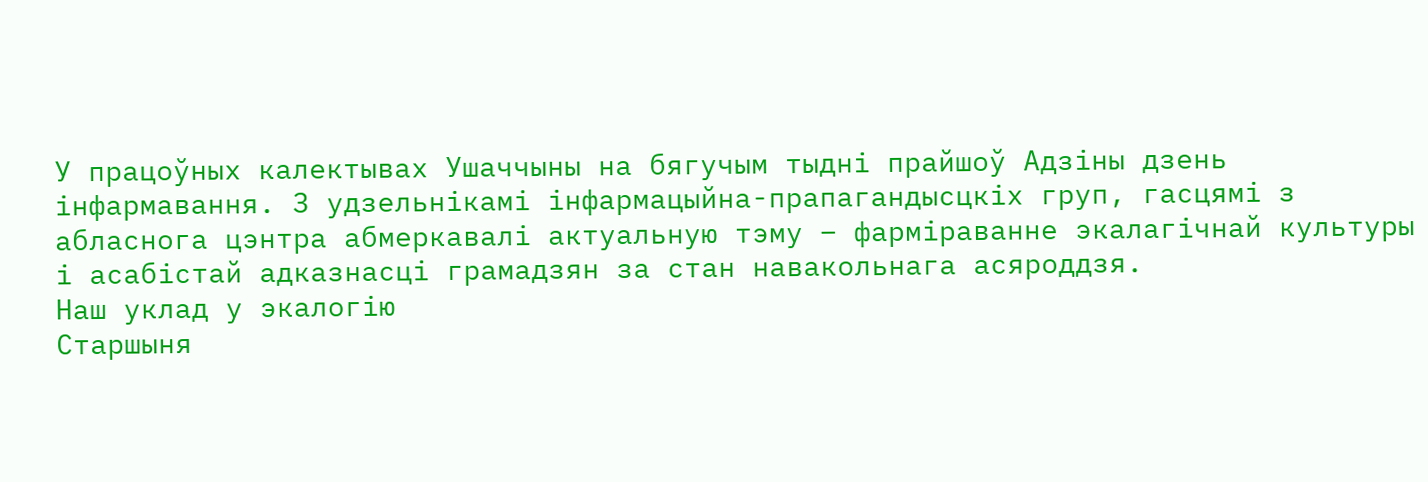У працоўных калектывах Ушаччыны на бягучым тыдні прайшоў Адзіны дзень інфармавання. З удзельнікамі інфармацыйна-прапагандысцкіх груп, гасцямі з абласнога цэнтра абмеркавалі актуальную тэму – фарміраванне экалагічнай культуры і асабістай адказнасці грамадзян за стан навакольнага асяроддзя.
Наш уклад у экалогію
Старшыня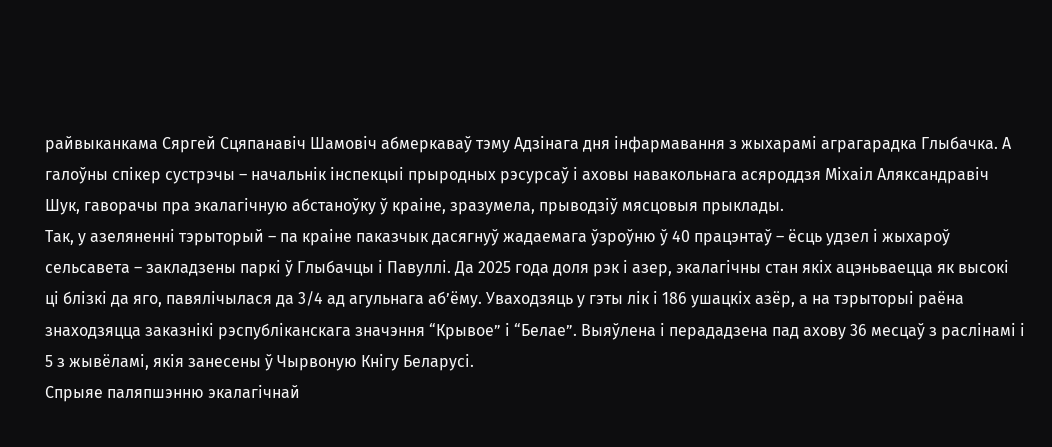райвыканкама Сяргей Сцяпанавіч Шамовіч абмеркаваў тэму Адзінага дня інфармавання з жыхарамі аграгарадка Глыбачка. А галоўны спікер сустрэчы – начальнік інспекцыі прыродных рэсурсаў і аховы навакольнага асяроддзя Міхаіл Аляксандравіч Шук, гаворачы пра экалагічную абстаноўку ў краіне, зразумела, прыводзіў мясцовыя прыклады.
Так, у азеляненні тэрыторый – па краіне паказчык дасягнуў жадаемага ўзроўню ў 40 працэнтаў – ёсць удзел і жыхароў сельсавета – закладзены паркі ў Глыбачцы і Павуллі. Да 2025 года доля рэк і азер, экалагічны стан якіх ацэньваецца як высокі ці блізкі да яго, павялічылася да 3/4 ад агульнага аб’ёму. Уваходзяць у гэты лік і 186 ушацкіх азёр, а на тэрыторыі раёна знаходзяцца заказнікі рэспубліканскага значэння “Крывое” і “Белае”. Выяўлена і перададзена пад ахову 36 месцаў з раслінамі і 5 з жывёламі, якія занесены ў Чырвоную Кнігу Беларусі.
Спрыяе паляпшэнню экалагічнай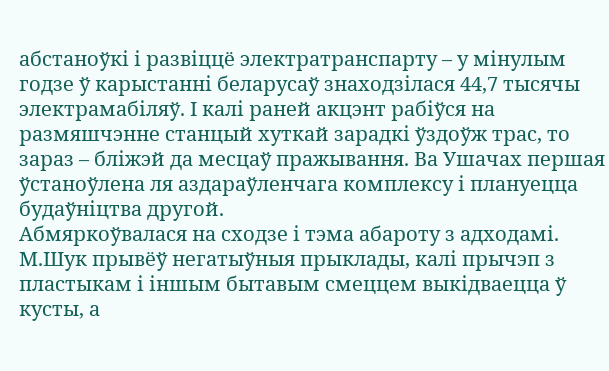абстаноўкі і развіццё электратранспарту – у мінулым годзе ў карыстанні беларусаў знаходзілася 44,7 тысячы электрамабіляў. І калі раней акцэнт рабіўся на размяшчэнне станцый хуткай зарадкі ўздоўж трас, то зараз – бліжэй да месцаў пражывання. Ва Ушачах першая ўстаноўлена ля аздараўленчага комплексу і плануецца будаўніцтва другой.
Абмяркоўвалася на сходзе і тэма абароту з адходамі. М.Шук прывёў негатыўныя прыклады, калі прычэп з пластыкам і іншым бытавым смеццем выкідваецца ў кусты, а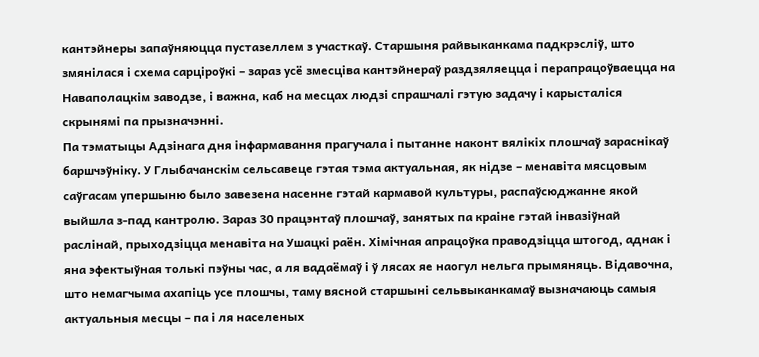кантэйнеры запаўняюцца пустазеллем з участкаў. Старшыня райвыканкама падкрэсліў, што змянілася і схема сарціроўкі – зараз усё змесціва кантэйнераў раздзяляецца і перапрацоўваецца на Наваполацкім заводзе, і важна, каб на месцах людзі спрашчалі гэтую задачу і карысталіся скрынямі па прызначэнні.
Па тэматыцы Адзінага дня інфармавання прагучала і пытанне наконт вялікіх плошчаў зараснікаў баршчэўніку. У Глыбачанскім сельсавеце гэтая тэма актуальная, як нідзе – менавіта мясцовым саўгасам упершыню было завезена насенне гэтай кармавой культуры, распаўсюджанне якой выйшла з-пад кантролю. Зараз 30 працэнтаў плошчаў, занятых па краіне гэтай інвазіўнай раслінай, прыходзіцца менавіта на Ушацкі раён. Хімічная апрацоўка праводзіцца штогод, аднак і яна эфектыўная толькі пэўны час, а ля вадаёмаў і ў лясах яе наогул нельга прымяняць. Відавочна, што немагчыма ахапіць усе плошчы, таму вясной старшыні сельвыканкамаў вызначаюць самыя актуальныя месцы – па і ля населеных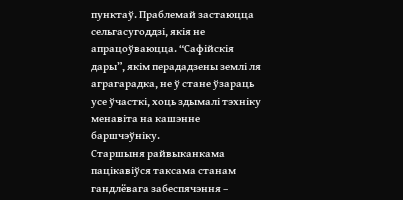пунктаў. Праблемай застаюцца сельгасугоддзі, якія не апрацоўваюцца. “Сафійскія дары”, якім перададзены землі ля аграгарадка, не ў стане ўзараць усе ўчасткі, хоць здымалі тэхніку менавіта на кашэнне баршчэўніку.
Старшыня райвыканкама пацікавіўся таксама станам гандлёвага забеспячэння –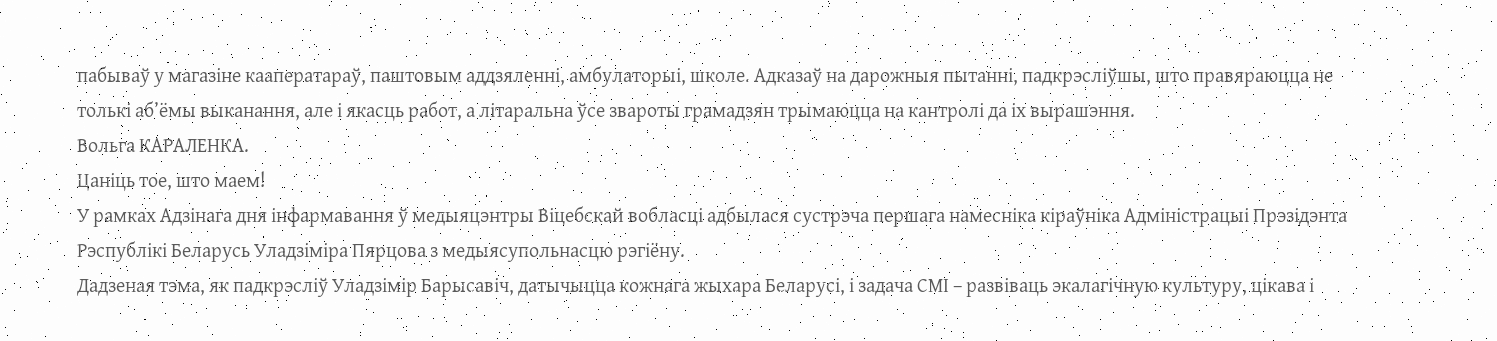пабываў у магазіне кааператараў, паштовым аддзяленні, амбулаторыі, школе. Адказаў на дарожныя пытанні, падкрэсліўшы, што правяраюцца не толькі аб’ёмы выканання, але і якасць работ, а літаральна ўсе звароты грамадзян трымаюцца на кантролі да іх вырашэння.
Вольга КАРАЛЕНКА.
Цаніць тое, што маем!
У рамках Адзінага дня інфармавання ў медыяцэнтры Віцебскай вобласці адбылася сустрэча першага намесніка кіраўніка Адміністрацыі Прэзідэнта Рэспублікі Беларусь Уладзіміра Пярцова з медыясупольнасцю рэгіёну.
Дадзеная тэма, як падкрэсліў Уладзімір Барысавіч, датычыцца кожнага жыхара Беларусі, і задача СМІ – развіваць экалагічную культуру, цікава і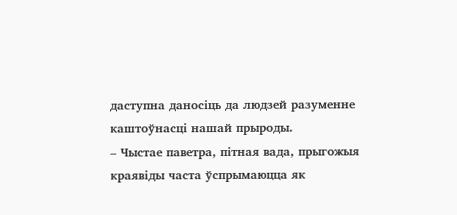даступна даносіць да людзей разуменне каштоўнасці нашай прыроды.
– Чыстае паветра, пітная вада, прыгожыя краявіды часта ўспрымаюцца як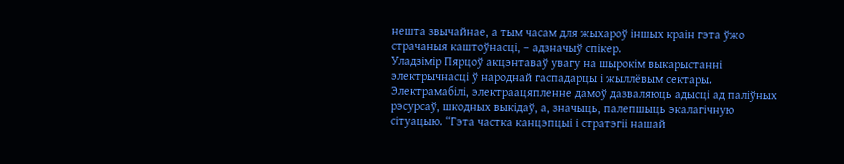нешта звычайнае, а тым часам для жыхароў іншых краін гэта ўжо страчаныя каштоўнасці, – адзначыў спікер.
Уладзімір Пярцоў акцэнтаваў увагу на шырокім выкарыстанні электрычнасці ў народнай гаспадарцы і жыллёвым сектары. Электрамабілі, электраацяпленне дамоў дазваляюць адысці ад паліўных рэсурсаў, шкодных выкідаў, а, значыць, палепшыць экалагічную сітуацыю. “Гэта частка канцэпцыі і стратэгіі нашай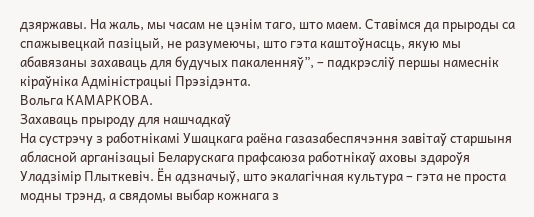дзяржавы. На жаль, мы часам не цэнім таго, што маем. Ставімся да прыроды са спажывецкай пазіцый, не разумеючы, што гэта каштоўнасць, якую мы абавязаны захаваць для будучых пакаленняў”, – падкрэсліў першы намеснік кіраўніка Адміністрацыі Прэзідэнта.
Вольга КАМАРКОВА.
Захаваць прыроду для нашчадкаў
На сустрэчу з работнікамі Ушацкага раёна газазабеспячэння завітаў старшыня абласной арганізацыі Беларускага прафсаюза работнікаў аховы здароўя Уладзімір Плыткевіч. Ён адзначыў, што экалагічная культура – гэта не проста модны трэнд, а свядомы выбар кожнага з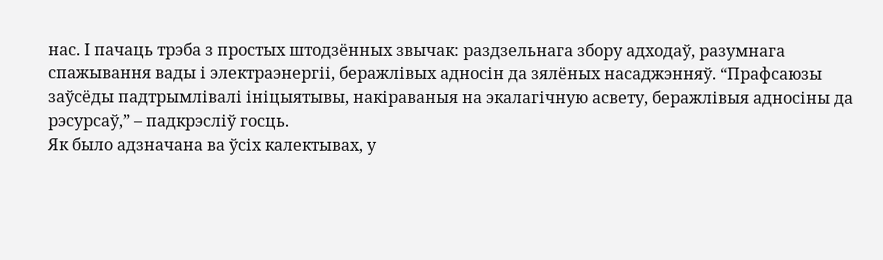нас. І пачаць трэба з простых штодзённых звычак: раздзельнага збору адходаў, разумнага спажывання вады і электраэнергіі, беражлівых адносін да зялёных насаджэнняў. “Прафсаюзы заўсёды падтрымлівалі ініцыятывы, накіраваныя на экалагічную асвету, беражлівыя адносіны да рэсурсаў,” – падкрэсліў госць.
Як было адзначана ва ўсіх калектывах, у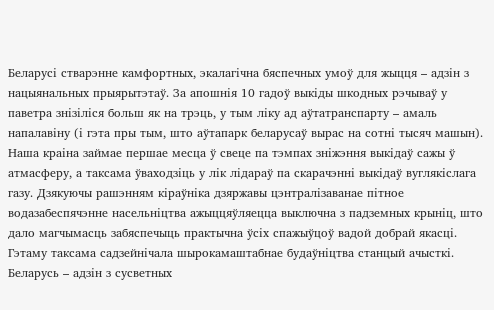Беларусі стварэнне камфортных, экалагічна бяспечных умоў для жыцця – адзін з нацыянальных прыярытэтаў. За апошнія 10 гадоў выкіды шкодных рэчываў у паветра знізіліся больш як на трэць, у тым ліку ад аўтатранспарту – амаль напалавіну (і гэта пры тым, што аўтапарк беларусаў вырас на сотні тысяч машын). Наша краіна займае першае месца ў свеце па тэмпах зніжэння выкідаў сажы ў атмасферу, а таксама ўваходзіць у лік лідараў па скарачэнні выкідаў вуглякіслага газу. Дзякуючы рашэнням кіраўніка дзяржавы цэнтралізаванае пітное водазабеспячэнне насельніцтва ажыццяўляецца выключна з падземных крыніц, што дало магчымасць забяспечыць практычна ўсіх спажыўцоў вадой добрай якасці. Гэтаму таксама садзейнічала шырокамаштабнае будаўніцтва станцый ачысткі. Беларусь – адзін з сусветных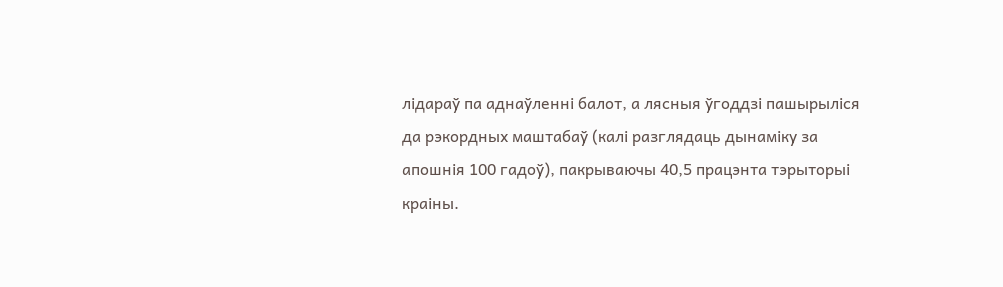лідараў па аднаўленні балот, а лясныя ўгоддзі пашырыліся да рэкордных маштабаў (калі разглядаць дынаміку за апошнія 100 гадоў), пакрываючы 40,5 працэнта тэрыторыі краіны.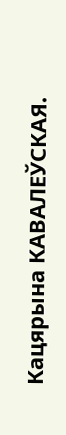Кацярына КАВАЛЕЎСКАЯ.